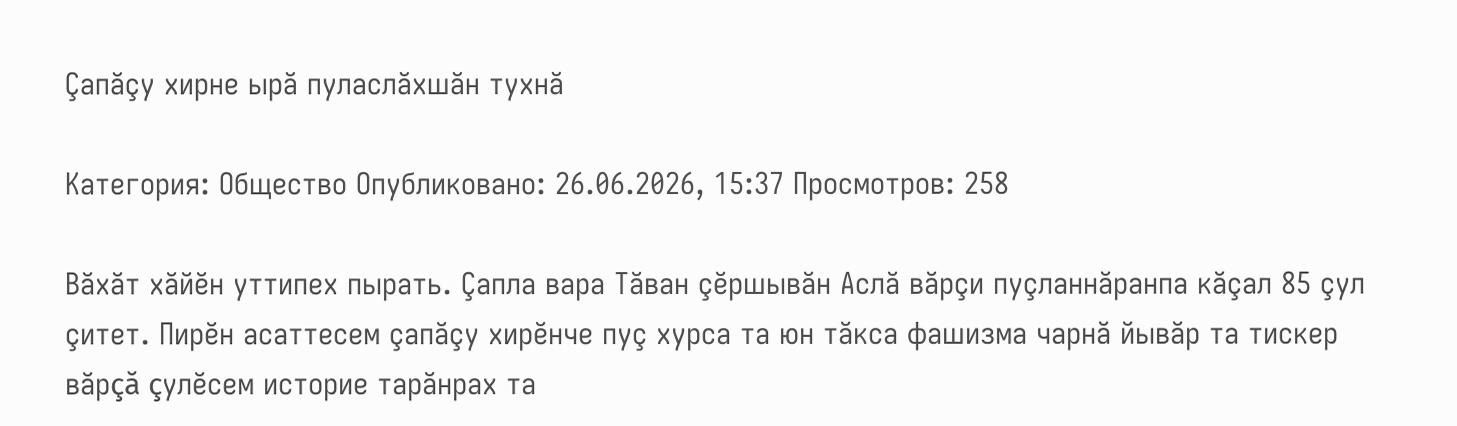Çапăçу хирне ырă пуласлăхшăн тухнă

Категория: Общество Опубликовано: 26.06.2026, 15:37 Просмотров: 258

Вăхăт хăйĕн уттипех пырать. Çапла вара Тăван çĕршывăн Аслă вăрçи пуçланнăранпа кăçал 85 çул çитет. Пирĕн асаттесем çапăçу хирĕнче пуç хурса та юн тăкса фашизма чарнă йывăр та тискер вăрçă çулĕсем историе тарăнрах та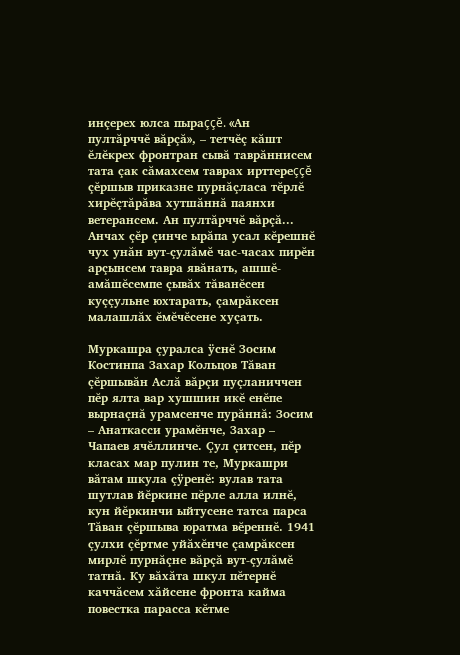инçерех юлса пыраççĕ. «Ан пултăрччĕ вăрçă», – тетчĕç кăшт ĕлĕкрех фронтран сывă таврăннисем тата çак сăмахсем таврах ирттереççĕ çĕршыв приказне пурнăçласа тĕрлĕ хирĕçтăрăва хутшăннă паянхи ветерансем. Ан пултăрччĕ вăрçă... Анчах çĕр çинче ырăпа усал кĕрешнĕ чух унăн вут-çулăмĕ час-часах пирĕн арçынсем тавра явăнать, ашшĕ-амăшĕсемпе çывăх тăванĕсен куççульне юхтарать, çамрăксен малашлăх ĕмĕчĕсене хуçать.

Муркашра çуралса ÿснĕ Зосим Костинпа Захар Кольцов Тăван çĕршывăн Аслă вăрçи пуçланиччен пĕр ялта вар хушшин икĕ енĕпе вырнаçнă урамсенче пурăннă: Зосим – Анаткасси урамĕнче, Захар – Чапаев ячĕллинче. Çул çитсен, пĕр класах мар пулин те, Муркашри вăтам шкула çÿренĕ: вулав тата шутлав йĕркине пĕрле алла илнĕ, кун йĕркинчи ыйтусене татса парса Тăван çĕршыва юратма вĕреннĕ. 1941 çулхи çĕртме уйăхĕнче çамрăксен мирлĕ пурнăçне вăрçă вут-çулăмĕ татнă. Ку вăхăта шкул пĕтернĕ каччăсем хăйсене фронта кайма повестка парасса кĕтме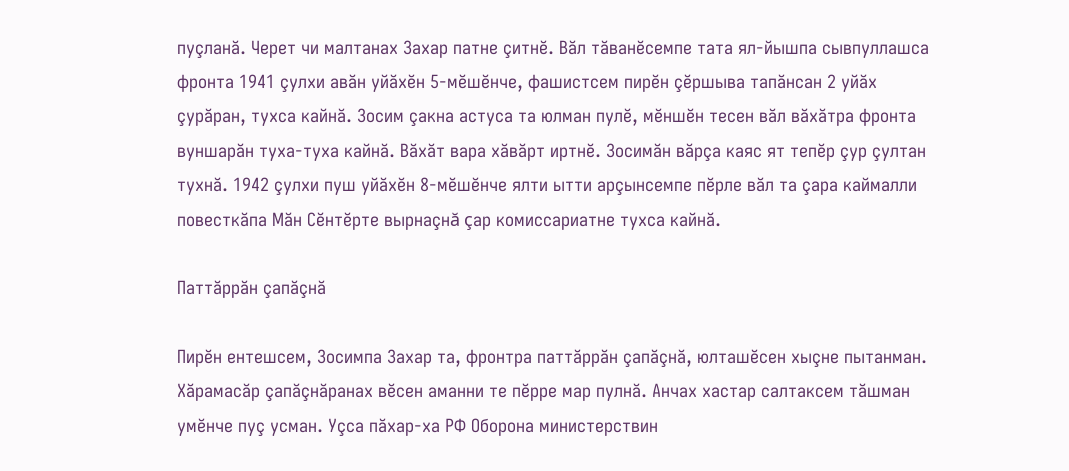пуçланă. Черет чи малтанах Захар патне çитнĕ. Вăл тăванĕсемпе тата ял-йышпа сывпуллашса фронта 1941 çулхи авăн уйăхĕн 5-мĕшĕнче, фашистсем пирĕн çĕршыва тапăнсан 2 уйăх çурăран, тухса кайнă. Зосим çакна астуса та юлман пулĕ, мĕншĕн тесен вăл вăхăтра фронта вуншарăн туха-туха кайнă. Вăхăт вара хăвăрт иртнĕ. Зосимăн вăрçа каяс ят тепĕр çур çултан тухнă. 1942 çулхи пуш уйăхĕн 8-мĕшĕнче ялти ытти арçынсемпе пĕрле вăл та çара каймалли повесткăпа Мăн Сĕнтĕрте вырнаçнă çар комиссариатне тухса кайнă.

Паттăррăн çапăçнă

Пирĕн ентешсем, Зосимпа Захар та, фронтра паттăррăн çапăçнă, юлташĕсен хыçне пытанман. Хăрамасăр çапăçнăранах вĕсен аманни те пĕрре мар пулнă. Анчах хастар салтаксем тăшман умĕнче пуç усман. Уçса пăхар-ха РФ Оборона министерствин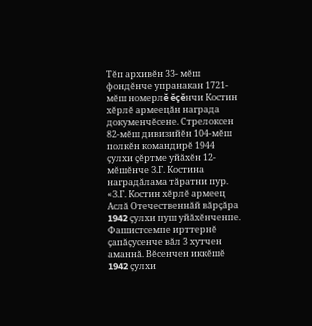Тĕп архивĕн 33- мĕш фондĕнче упранакан 1721-мĕш номерлĕ ĕçĕнчи Костин хĕрлĕ армеецăн награда докуменчĕсене. Стрелоксен 82-мĕш дивизийĕн 104-мĕш полкĕн командирĕ 1944 çулхи çĕртме уйăхĕн 12-мĕшĕнче З.Г. Костина наградăлама тăратни пур. «З.Г. Костин хĕрлĕ армеец Аслă Отечественнăй вăрçăра 1942 çулхи пуш уйăхĕнченпе. Фашистсемпе ирттернĕ çапăçусенче вăл 3 хутчен аманнă. Вĕсенчен иккĕшĕ 1942 çулхи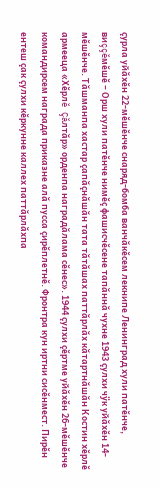çурла уйăхĕн 22-мĕшĕнче снаряд-бомба ванчăкĕсем лекнипе Ленинград хули патĕнче, виççĕмĕшĕ – Орш хули патĕнче нимĕç фашисчĕсене тапăннă чухне 1943 çулхи чÿк уйăхĕн 14-мĕшĕнче. Тăшманпа хастар çапăçнăшăн тата тăтăшах паттăрлăх кăтартнăшăн Костин хĕрлĕ армееца «Хĕрлĕ Çăлтăр» орденпа наградăлама сĕнес». 1944 çулхи çĕртме уйăхĕн 26-мĕшĕнче командирсем награда приказне алă пусса çирĕплетнĕ. Фронтра кун иртни сисĕнмест. Пирĕн ентеш çак çулхи кĕркунне каллех паттăрлăхпа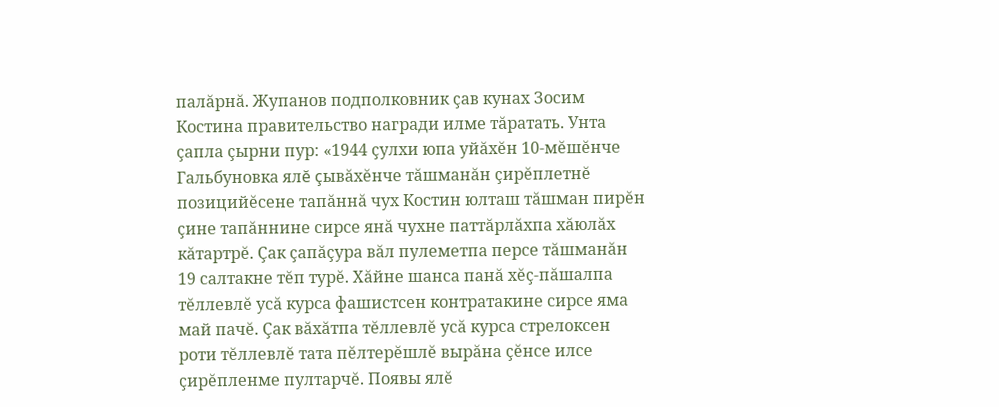палăрнă. Жупанов подполковник çав кунах Зосим Костина правительство награди илме тăратать. Унта çапла çырни пур: «1944 çулхи юпа уйăхĕн 10-мĕшĕнче Гальбуновка ялĕ çывăхĕнче тăшманăн çирĕплетнĕ позицийĕсене тапăннă чух Костин юлташ тăшман пирĕн çине тапăннине сирсе янă чухне паттăрлăхпа хăюлăх кăтартрĕ. Çак çапăçура вăл пулеметпа персе тăшманăн 19 салтакне тĕп турĕ. Хăйне шанса панă хĕç-пăшалпа тĕллевлĕ усă курса фашистсен контратакине сирсе яма май пачĕ. Çак вăхăтпа тĕллевлĕ усă курса стрелоксен роти тĕллевлĕ тата пĕлтерĕшлĕ вырăна çĕнсе илсе çирĕпленме пултарчĕ. Появы ялĕ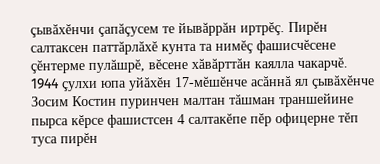çывăхĕнчи çапăçусем те йывăррăн иртрĕç. Пирĕн салтаксен паттăрлăхĕ кунта та нимĕç фашисчĕсене çĕнтерме пулăшрĕ, вĕсене хăвăрттăн каялла чакарчĕ. 1944 çулхи юпа уйăхĕн 17-мĕшĕнче асăннă ял çывăхĕнче Зосим Костин пуринчен малтан тăшман траншейине пырса кĕрсе фашистсен 4 салтакĕпе пĕр офицерне тĕп туса пирĕн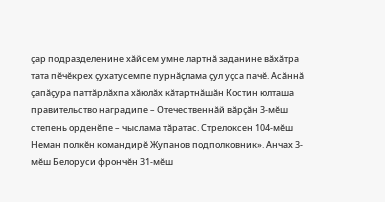çар подразделенине хăйсем умне лартнă заданине вăхăтра тата пĕчĕкрех çухатусемпе пурнăçлама çул уçса пачĕ. Асăннă çапăçура паттăрлăхпа хăюлăх кăтартнăшăн Костин юлташа правительство наградипе – Отечественнăй вăрçăн 3-мĕш степень орденĕпе – чыслама тăратас. Стрелоксен 104-мĕш Неман полкĕн командирĕ Жупанов подполковник». Анчах 3-мĕш Белоруси фрончĕн 31-мĕш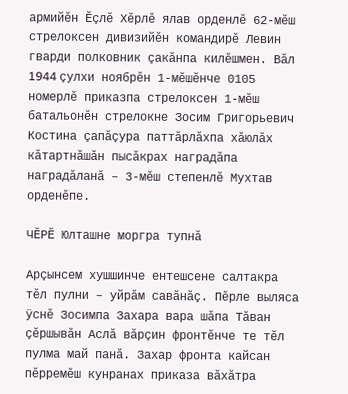армийĕн Ĕçлĕ Хĕрлĕ ялав орденлĕ 62-мĕш стрелоксен дивизийĕн командирĕ Левин гварди полковник çакăнпа килĕшмен. Вăл 1944 çулхи ноябрĕн 1-мĕшĕнче 0105 номерлĕ приказпа стрелоксен 1-мĕш батальонĕн стрелокне Зосим Григорьевич Костина çапăçура паттăрлăхпа хăюлăх кăтартнăшăн пысăкрах наградăпа наградăланă – 3-мĕш степенлĕ Мухтав орденĕпе.

ЧĔРĔ Юлташне моргра тупнă

Арçынсем хушшинче ентешсене салтакра тĕл пулни – уйрăм савăнăç. Пĕрле выляса ÿснĕ Зосимпа Захара вара шăпа Тăван çĕршывăн Аслă вăрçин фронтĕнче те тĕл пулма май панă. Захар фронта кайсан пĕрремĕш кунранах приказа вăхăтра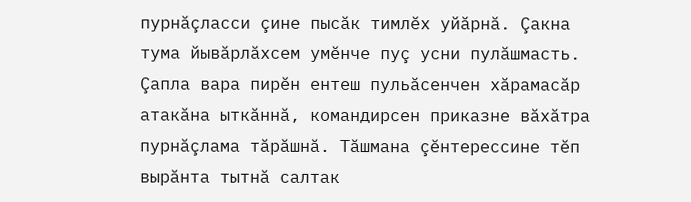пурнăçласси çине пысăк тимлĕх уйăрнă. Çакна тума йывăрлăхсем умĕнче пуç усни пулăшмасть. Çапла вара пирĕн ентеш пульăсенчен хăрамасăр атакăна ыткăннă, командирсен приказне вăхăтра пурнăçлама тăрăшнă. Тăшмана çĕнтерессине тĕп вырăнта тытнă салтак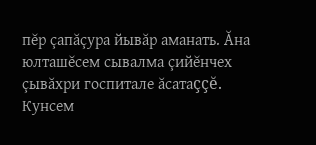пĕр çапăçура йывăр аманать. Ăна юлташĕсем сывалма çийĕнчех çывăхри госпитале ăсатаççĕ. Кунсем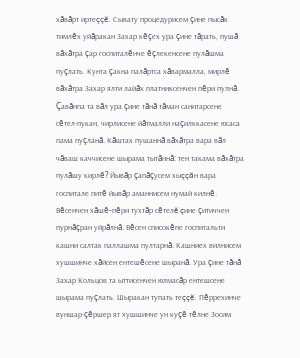хăвăрт иртеççĕ. Сывату процедурисем çине пысăк тимлĕх уйăракан Захар кĕçех ура çине тăрать, пушă вăхăтра çар госпиталĕнче ĕçлекенсене пулăшма пуçлать. Кунта çакна палăртса хăвармалла, мирлĕ вăхăтра Захар ялти лайăх платниксенчен пĕри пулнă. Çавăнпа та вăл ура çине тăнă тăман санитарсене сĕтел-пукан, чирлисене йăтмалли наçилккасене юсаса пама пуçланă. Кăштах пушаннă вăхăтра вара вăл чăваш каччисене шырама тытăннă: тен такама вăхăтра пулăшу кирлĕ? Йывăр çапăçусем хыççăн вара госпитале питĕ йывăр аманнисем нумай килнĕ. Вĕсенчен хăшĕ-пĕри тухтăр сĕтелĕ çине çитиччен пурнăçран уйрăлнă. Вĕсен списокĕпе госпитальти кашни салтак паллашма пултарнă. Кашниех вилнисем хушшинче хăйсен ентешĕсене шыранă. Ура çине тăнă Захар Кольцов та ыттисенчен юлмасăр ентешсене шырама пуçлать. Шыракан тупать теççĕ. Пĕррехинче вуншар-çĕршер ят хушшинче ун куçĕ тĕлне Зосим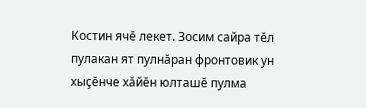Костин ячĕ лекет. Зосим сайра тĕл пулакан ят пулнăран фронтовик ун хыçĕнче хăйĕн юлташĕ пулма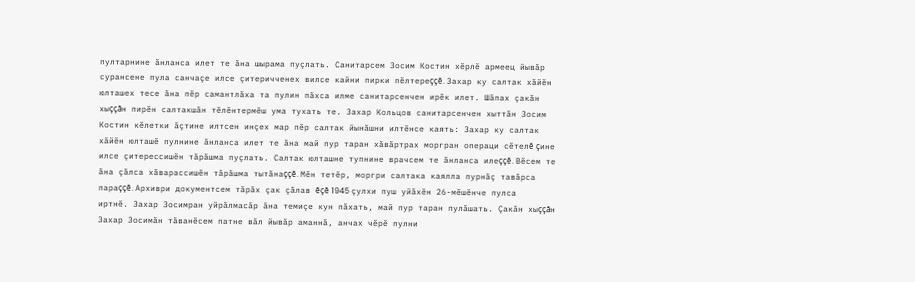пултарнине ăнланса илет те ăна шырама пуçлать. Санитарсем Зосим Костин хĕрлĕ армеец йывăр сурансене пула санчаçе илсе çитеричченех вилсе кайни пирки пĕлтереççĕ. Захар ку салтак хăйĕн юлташех тесе ăна пĕр самантлăха та пулин пăхса илме санитарсенчен ирĕк илет. Шăпах çакăн хыççăн пирĕн салтакшăн тĕлĕнтермĕш ума тухать те. Захар Кольцов санитарсенчен хыттăн Зосим Костин кĕлетки ăçтине илтсен инçех мар пĕр салтак йынăшни илтĕнсе каять: Захар ку салтак хăйĕн юлташĕ пулнине ăнланса илет те ăна май пур таран хăвăртрах моргран операци сĕтелĕ çине илсе çитерессишĕн тăрăшма пуçлать. Салтак юлташне тупнине врачсем те ăнланса илеççĕ. Вĕсем те ăна çăлса хăварассишĕн тăрăшма тытăнаççĕ. Мĕн тетĕр, моргри салтака каялла пурнăç тавăрса параççĕ. Архиври документсем тăрăх çак çăлав ĕçĕ 1945 çулхи пуш уйăхĕн 26-мĕшĕнче пулса иртнĕ. Захар Зосимран уйрăлмасăр ăна темиçе кун пăхать, май пур таран пулăшать. Çакăн хыççăн Захар Зосимăн тăванĕсем патне вăл йывăр аманнă, анчах чĕрĕ пулни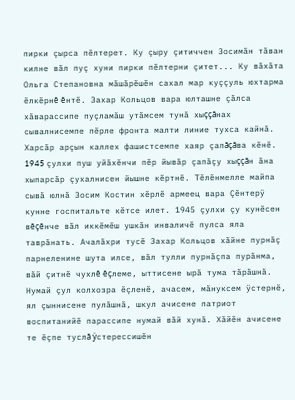пирки çырса пĕлтерет. Ку çыру çитиччен Зосимăн тăван килне вăл пуç хуни пирки пĕлтерни çитет... Ку вăхăта Ольга Степановна мăшăрĕшĕн сахал мар куççуль юхтарма ĕлкĕрнĕ ĕнтĕ. Захар Кольцов вара юлташне çăлса хăварассипе пуçламăш утăмсем тунă хыççăнах сывалнисемпе пĕрле фронта малти линие тухса кайнă. Харсăр арçын каллех фашистсемпе хаяр çапăçăва кĕнĕ. 1945 çулхи пуш уйăхĕнчи пĕр йывăр çапăçу хыççăн ăна хыпарсăр çухалнисен йышне кĕртнĕ. Тĕлĕнмелле майпа сывă юлнă Зосим Костин хĕрлĕ армеец вара Çĕнтерÿ кунне госпитальте кĕтсе илет. 1945 çулхи çу кунĕсен вĕçĕнче вăл иккĕмĕш ушкăн инваличĕ пулса яла таврăнать. Ачалăхри тусĕ Захар Кольцов хăйне пурнăç парнеленине шута илсе, вăл тулли пурнăçпа пурăнма, вăй çитнĕ чухлĕ ĕçлеме, ыттисене ырă тума тăрăшнă. Нумай çул колхозра ĕçленĕ, ачасем, мăнуксем ÿстернĕ, ял çыннисене пулăшнă, шкул ачисене патриот воспитанийĕ парассипе нумай вăй хунă. Хăйĕн ачисене те ĕçпе туслă ÿстерессишĕн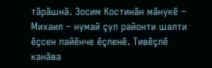тăрăшнă. Зосим Костинăн мăнукĕ – Михаил – нумай çул районти шалти ĕçсен пайĕнче ĕçленĕ. Тивĕçлĕ канăва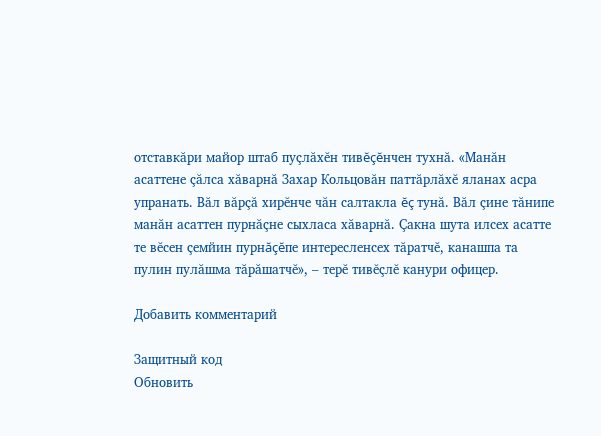отставкăри майор штаб пуçлăхĕн тивĕçĕнчен тухнă. «Манăн асаттене çăлса хăварнă Захар Кольцовăн паттăрлăхĕ яланах асра упранать. Вăл вăрçă хирĕнче чăн салтакла ĕç тунă. Вăл çине тăнипе манăн асаттен пурнăçне сыхласа хăварнă. Çакна шута илсех асатте те вĕсен çемйин пурнăçĕпе интересленсех тăратчĕ, канашпа та пулин пулăшма тăрăшатчĕ», – терĕ тивĕçлĕ канури офицер.

Добавить комментарий

Защитный код
Обновить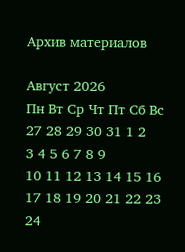Архив материалов

Август 2026
Пн Вт Ср Чт Пт Сб Вс
27 28 29 30 31 1 2
3 4 5 6 7 8 9
10 11 12 13 14 15 16
17 18 19 20 21 22 23
24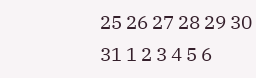25 26 27 28 29 30
31 1 2 3 4 5 6